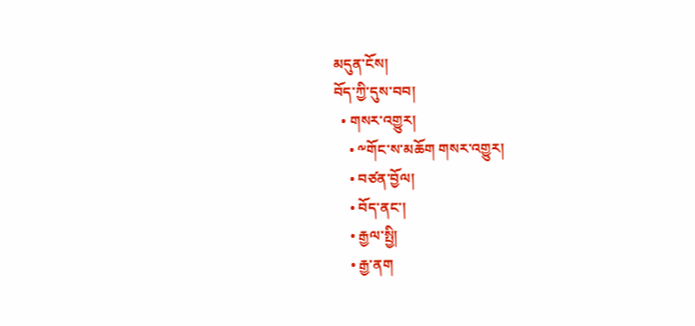མདུན་ངོས།
བོད་ཀྱི་དུས་བབ།
  • གསར་འགྱུར།
    • ༸གོང་ས་མཆོག གསར་འགྱུར།
    • བཙན་བྱོལ།
    • བོད་ནང་།
    • རྒྱལ་སྤྱི།
    • རྒྱ་ནག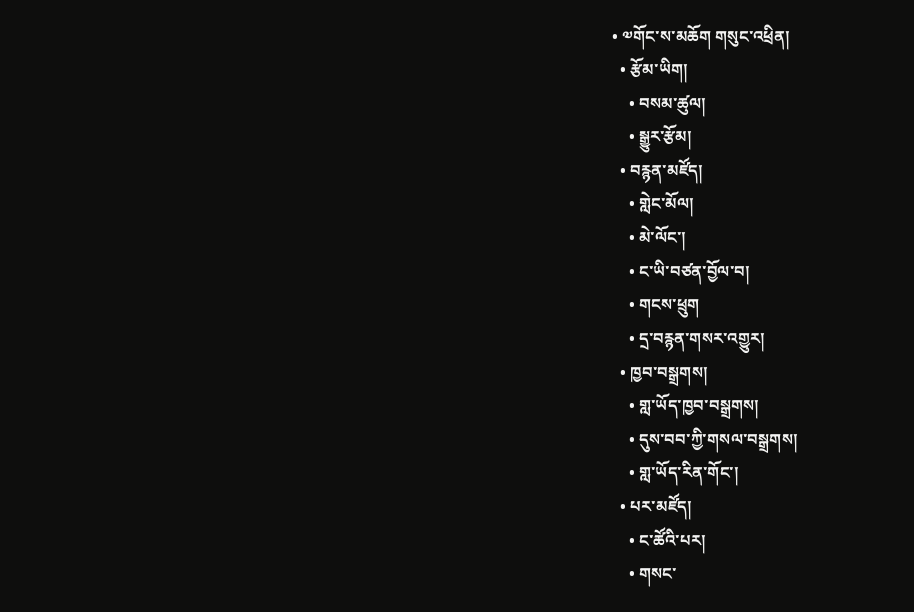• ༧གོང་ས་མཆོག གསུང་འཕྲིན།
  • རྩོམ་ཡིག།
    • བསམ་ཚུལ།
    • སྒྱུར་རྩོམ།
  • བརྙན་མཛོད།
    • གླེང་མོལ།
    • མེ་ལོང་།
    • ང་ཡི་བཙན་བྱོལ་བ།
    • གངས་ཕྲུག
    • དྲ་བརྙན་གསར་འགྱུར།
  • ཁྱབ་བསྒྲགས།
    • གླ་ཡོད་ཁྱབ་བསྒྲགས།
    • དུས་བབ་ཀྱི་གསལ་བསྒྲགས།
    • གླ་ཡོད་རིན་གོང་།
  • པར་མཛོད།
    • ང་ཚོའི་པར།
    • གསང་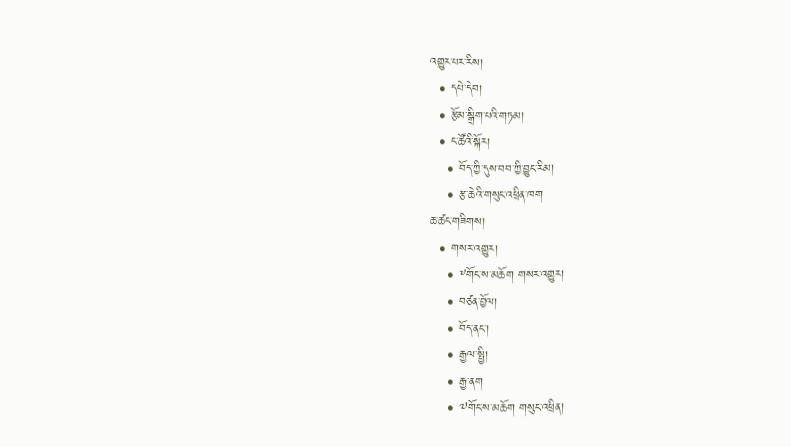འགྱུར་པར་རིས།
  • དཔེ་དེབ།
  • རྩོམ་སྒྲིག་པའི་གཏམ།
  • ང་ཚོའི་སྐོར།
    • བོད་ཀྱི་དུས་བབ་ཀྱི་བྱུང་རིམ།
    • རྩ་ཆེའི་གསུང་འཕྲིན་ཁག
ཆ་ཚང་གཟིགས།
  • གསར་འགྱུར།
    • ༸གོང་ས་མཆོག གསར་འགྱུར།
    • བཙན་བྱོལ།
    • བོད་ནང་།
    • རྒྱལ་སྤྱི།
    • རྒྱ་ནག
    • ༧གོང་ས་མཆོག གསུང་འཕྲིན།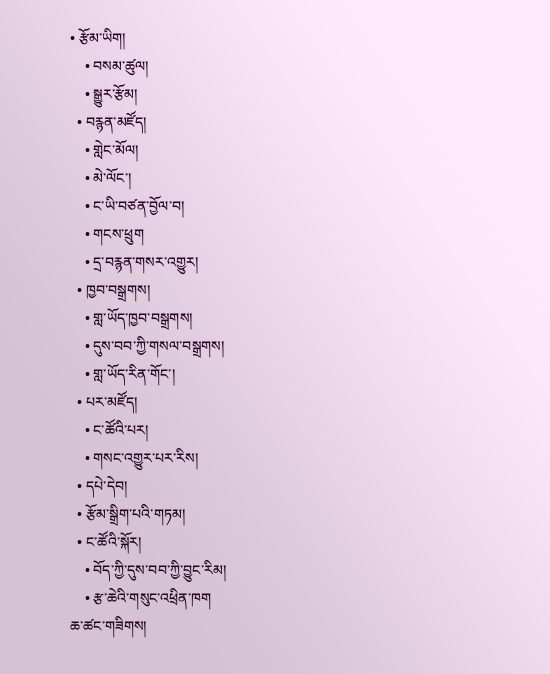• རྩོམ་ཡིག།
    • བསམ་ཚུལ།
    • སྒྱུར་རྩོམ།
  • བརྙན་མཛོད།
    • གླེང་མོལ།
    • མེ་ལོང་།
    • ང་ཡི་བཙན་བྱོལ་བ།
    • གངས་ཕྲུག
    • དྲ་བརྙན་གསར་འགྱུར།
  • ཁྱབ་བསྒྲགས།
    • གླ་ཡོད་ཁྱབ་བསྒྲགས།
    • དུས་བབ་ཀྱི་གསལ་བསྒྲགས།
    • གླ་ཡོད་རིན་གོང་།
  • པར་མཛོད།
    • ང་ཚོའི་པར།
    • གསང་འགྱུར་པར་རིས།
  • དཔེ་དེབ།
  • རྩོམ་སྒྲིག་པའི་གཏམ།
  • ང་ཚོའི་སྐོར།
    • བོད་ཀྱི་དུས་བབ་ཀྱི་བྱུང་རིམ།
    • རྩ་ཆེའི་གསུང་འཕྲིན་ཁག
ཆ་ཚང་གཟིགས།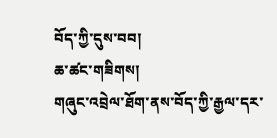བོད་ཀྱི་དུས་བབ།
ཆ་ཚང་གཟིགས།
གཞུང་འབྲེལ་ཐོག་ནས་བོད་ཀྱི་རྒྱལ་དར་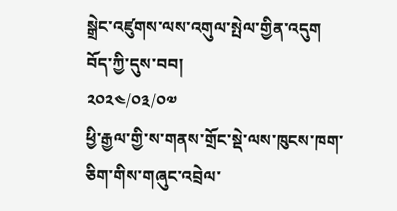སྒྲེང་འཛུགས་ལས་འགུལ་སྤེལ་གྱིན་འདུག
བོད་ཀྱི་དུས་བབ།
༢༠༢༤/༠༣/༠༧
ཕྱི་རྒྱལ་གྱི་ས་གནས་གྲོང་སྡེ་ལས་ཁུངས་ཁག་ཅིག་གིས་གཞུང་འབྲེལ་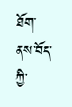ཐོག་ནས་བོད་ཀྱི་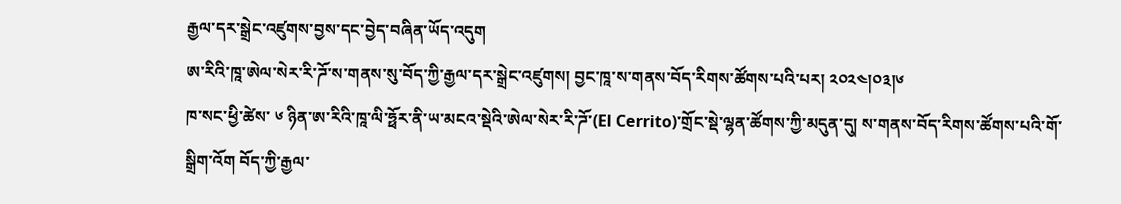རྒྱལ་དར་སྒྲེང་འཛུགས་བྱས་དང་བྱེད་བཞིན་ཡོད་འདུག
ཨ་རིའི་ཁཱ་ཨེལ་སེར་རི་ཌོ་ས་གནས་སུ་བོད་ཀྱི་རྒྱལ་དར་སྒྲེང་འཛུགས། བྱང་ཁཱ་ས་གནས་བོད་རིགས་ཚོགས་པའི་པར། ༢༠༢༤།༠༣།༦
ཁ་སང་ཕྱི་ཚེས་ ༦ ཉིན་ཨ་རིའི་ཁཱ་ལི་ཧྥོར་ནི་ཡ་མངའ་སྡེའི་ཨེལ་སེར་རི་ཌོ་(El Cerrito)་གྲོང་སྡེ་ལྷན་ཚོགས་ཀྱི་མདུན་དུ། ས་གནས་བོད་རིགས་ཚོགས་པའི་གོ་སྒྲིག་འོག བོད་ཀྱི་རྒྱལ་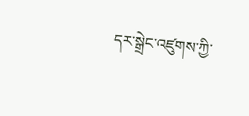དར་སྒྲེང་འཛུགས་ཀྱི་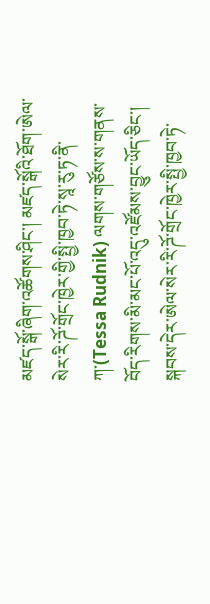མཛད་སྒོ་ཞིག་འཚོགས་ཤིང་། མཛད་སྒོའི་ཐོག་ཨེལ་སེར་རི་ཌོ་གྲོང་ཁྱེར་གྱི་སྤྱི་ཁྱབ་ཏེ་སཱ་རུ་ཏ་ནི་ཀ་(Tessa Rudnik) ལགས་གཙོས་ས་གནས་བོད་རིགས་མི་མང་པོ་འདུ་འཛོམས་བྱུང་ཡོད་ཅིང་། སྐབས་དེར་ཨེལ་སེར་རི་ཌོ་གྲོང་ཁྱེར་སྤྱི་ཁྱབ་ཏེ་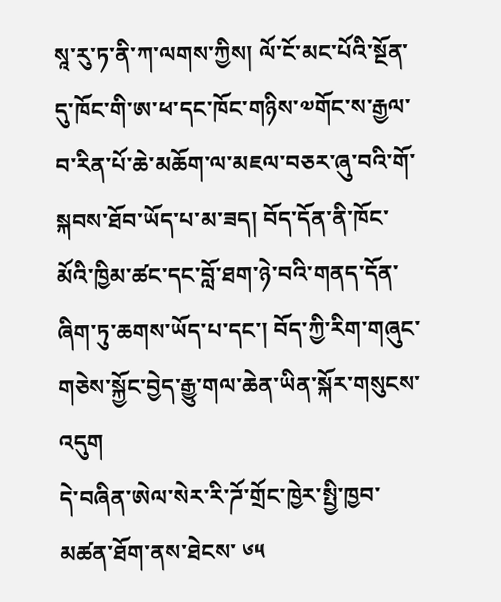སཱ་རུ་ཏ་ནི་ཀ་ལགས་ཀྱིས། ལོ་ངོ་མང་པོའི་སྔོན་དུ་ཁོང་གི་ཨ་ཕ་དང་ཁོང་གཉིས་༧གོང་ས་རྒྱལ་བ་རིན་པོ་ཆེ་མཆོག་ལ་མཇལ་བཅར་ཞུ་བའི་གོ་སྐབས་ཐོབ་ཡོད་པ་མ་ཟད། བོད་དོན་ནི་ཁོང་མོའི་ཁྱིམ་ཚང་དང་བློ་ཐག་ཉེ་བའི་གནད་དོན་ཞིག་ཏུ་ཆགས་ཡོད་པ་དང་། བོད་ཀྱི་རིག་གཞུང་གཅེས་སྐྱོང་བྱེད་རྒྱུ་གལ་ཆེན་ཡིན་སྐོར་གསུངས་འདུག
དེ་བཞིན་ཨེལ་སེར་རི་ཌོ་གྲོང་ཁྱེར་སྤྱི་ཁྱབ་མཚན་ཐོག་ནས་ཐེངས་ ༦༥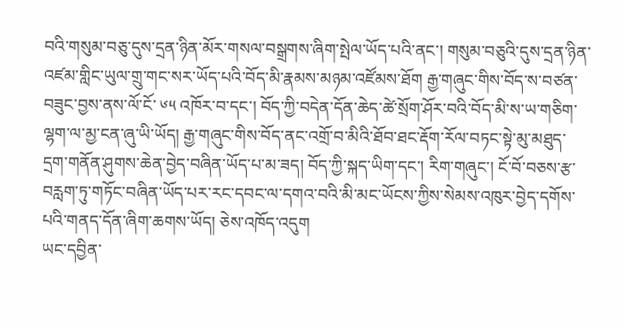བའི་གསུམ་བཅུ་དུས་དྲན་ཉིན་མོར་གསལ་བསྒྲགས་ཞིག་སྤེལ་ཡོད་པའི་ནང་། གསུམ་བཅུའི་དུས་དྲན་ཉིན་འཛམ་གླིང་ཡུལ་གྲུ་གང་སར་ཡོད་པའི་བོད་མི་རྣམས་མཉམ་འཛོམས་ཐོག རྒྱ་གཞུང་གིས་བོད་ས་བཙན་བཟུང་བྱས་ནས་ལོ་ངོ་ ༦༥ འཁོར་བ་དང་། བོད་ཀྱི་བདེན་དོན་ཆེད་ཚེ་སྲོག་ཤོར་བའི་བོད་མི་ས་ཡ་གཅིག་ལྷག་ལ་མྱ་ངན་ཞུ་ཡི་ཡོད། རྒྱ་གཞུང་གིས་བོད་ནང་འགྲོ་བ་མིའི་ཐོབ་ཐང་རྡོག་རོལ་བཏང་སྟེ་མུ་མཐུད་དྲག་གནོན་ཤུགས་ཆེན་བྱེད་བཞིན་ཡོད་པ་མ་ཟད། བོད་ཀྱི་སྐད་ཡིག་དང་། རིག་གཞུང་། ངོ་བོ་བཅས་རྩ་བརླག་ཏུ་གཏོང་བཞིན་ཡོད་པར་རང་དབང་ལ་དགའ་བའི་མི་མང་ཡོངས་ཀྱིས་སེམས་འཁུར་བྱེད་དགོས་པའི་གནད་དོན་ཞིག་ཆགས་ཡོད། ཅེས་འཁོད་འདུག
ཡང་དབྱིན་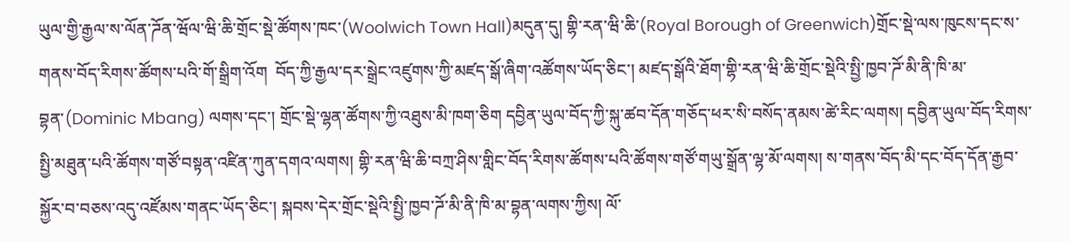ཡུལ་གྱི་རྒྱལ་ས་ལོན་ཌོན་ཝོལ་ཝི་ཆི་གྲོང་སྡེ་ཚོགས་ཁང་(Woolwich Town Hall)མདུན་དུ། གྷི་རན་ཝི་ཆི་(Royal Borough of Greenwich)གྲོང་སྡེ་ལས་ཁུངས་དང་ས་གནས་བོད་རིགས་ཚོགས་པའི་གོ་སྒྲིག་འོག  བོད་ཀྱི་རྒྱལ་དར་སྒྲེང་འཛུགས་ཀྱི་མཛད་སྒོ་ཞིག་འཚོགས་ཡོད་ཅིང་། མཛད་སྒོའི་ཐོག་གྷི་རན་ཝི་ཆི་གྲོང་སྡེའི་སྤྱི་ཁྱབ་ཌོ་མི་ནི་ཁི་མ་བྷན་(Dominic Mbang) ལགས་དང་། གྲོང་སྡེ་ལྷན་ཚོགས་ཀྱི་འཐུས་མི་ཁག་ཅིག དབྱིན་ཡུལ་བོད་ཀྱི་སྐུ་ཚབ་དོན་གཅོད་ཕར་སི་བསོད་ནམས་ཚེ་རིང་ལགས། དབྱིན་ཡུལ་བོད་རིགས་སྤྱི་མཐུན་པའི་ཚོགས་གཙོ་བསྟན་འཛིན་ཀུན་དགའ་ལགས། གྷི་རན་ཝི་ཆི་བཀྲ་ཤིས་གླིང་བོད་རིགས་ཚོགས་པའི་ཚོགས་གཙོ་གཡུ་སྒྲོན་ལྷ་མོ་ལགས། ས་གནས་བོད་མི་དང་བོད་དོན་རྒྱབ་སྐྱོར་བ་བཅས་འདུ་འཛོམས་གནང་ཡོད་ཅིང་། སྐབས་དེར་གྲོང་སྡེའི་སྤྱི་ཁྱབ་ཌོ་མི་ནི་ཁི་མ་བྷན་ལགས་ཀྱིས། ལོ་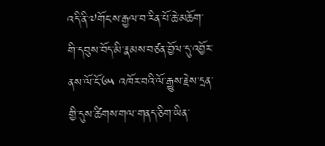འདི་ནི་༧གོང་ས་རྒྱལ་བ་རིན་པོ་ཆེ་མཆོག་གི་དབུས་བོད་མི་རྣམས་བཙན་བྱོལ་དུ་འབྱོར་ནས་ལོ་ངོ་༦༥ འཁོར་བའི་ལོ་རྒྱུས་རྗེས་དྲན་གྱི་དུས་ཚིགས་གལ་གནད་ཅིག་ཡིན་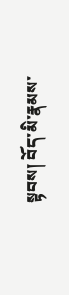སྟབས། བོད་མི་རྣམས་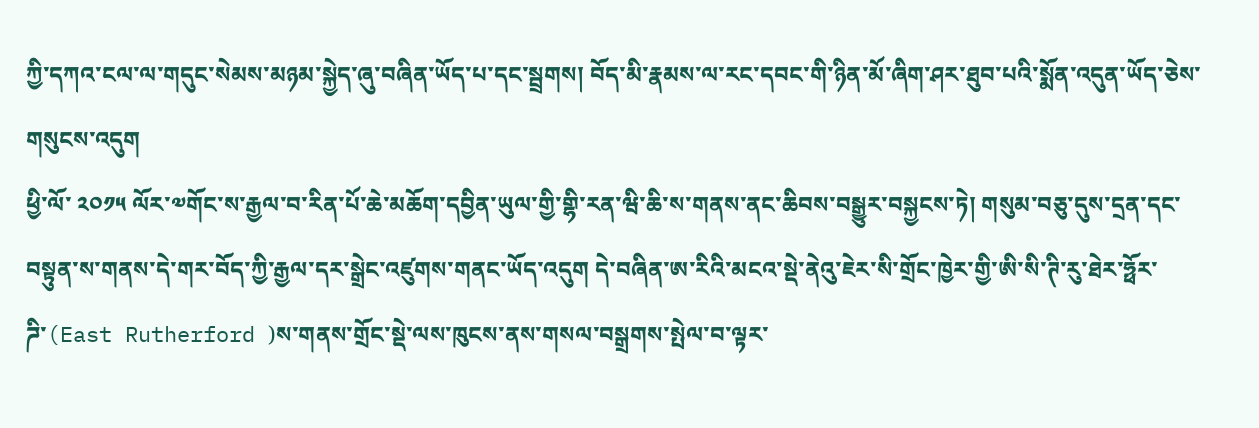ཀྱི་དཀའ་ངལ་ལ་གདུང་སེམས་མཉམ་སྐྱེད་ཞུ་བཞིན་ཡོད་པ་དང་སྦྲགས། བོད་མི་རྣམས་ལ་རང་དབང་གི་ཉིན་མོ་ཞིག་ཤར་ཐུབ་པའི་སྨོན་འདུན་ཡོད་ཅེས་གསུངས་འདུག
ཕྱི་ལོ་ ༢༠༡༥ ལོར་༧གོང་ས་རྒྱལ་བ་རིན་པོ་ཆེ་མཆོག་དབྱིན་ཡུལ་གྱི་གྷི་རན་ཝི་ཆི་ས་གནས་ནང་ཆིབས་བསྒྱུར་བསྐྱངས་ཏེ། གསུམ་བཅུ་དུས་དྲན་དང་བསྟུན་ས་གནས་དེ་གར་བོད་ཀྱི་རྒྱལ་དར་སྒྲེང་འཛུགས་གནང་ཡོད་འདུག དེ་བཞིན་ཨ་རིའི་མངའ་སྡེ་ནེའུ་ཇེར་སི་གྲོང་ཁྱེར་གྱི་ཨི་སི་ཊི་རུ་ཐེར་ཧྥོར་ཌི་(East Rutherford )ས་གནས་གྲོང་སྡེ་ལས་ཁུངས་ནས་གསལ་བསྒྲགས་སྤེལ་བ་ལྟར་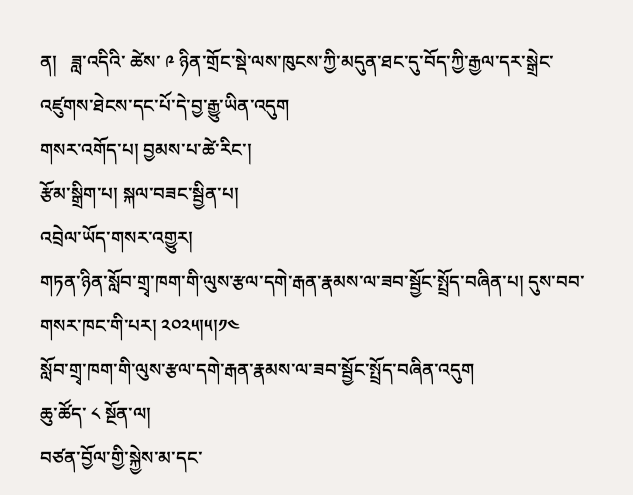ན།   ཟླ་འདིའི་ ཚེས་ ༩ ཉིན་གྲོང་སྡེ་ལས་ཁུངས་ཀྱི་མདུན་ཐང་དུ་བོད་ཀྱི་རྒྱལ་དར་སྒྲེང་འཛུགས་ཐེངས་དང་པོ་དེ་བྱ་རྒྱུ་ཡིན་འདུག
གསར་འགོད་པ། བྱམས་པ་ཚེ་རིང་།
རྩོམ་སྒྲིག་པ། སྐལ་བཟང་སྦྱིན་པ།
འབྲེལ་ཡོད་གསར་འགྱུར།
གཏན་ཉིན་སློབ་གྲྭ་ཁག་གི་ལུས་རྩལ་དགེ་རྒན་རྣམས་ལ་ཟབ་སྦྱོང་སྤྲོད་བཞིན་པ། དུས་བབ་གསར་ཁང་གི་པར། ༢༠༢༥།༥།༡༤
སློབ་གྲྭ་ཁག་གི་ལུས་རྩལ་དགེ་རྒན་རྣམས་ལ་ཟབ་སྦྱོང་སྤྲོད་བཞིན་འདུག
ཆུ་ཚོད་ ༨ སྔོན་ལ།
བཙན་བྱོལ་གྱི་སྐྱེས་མ་དང་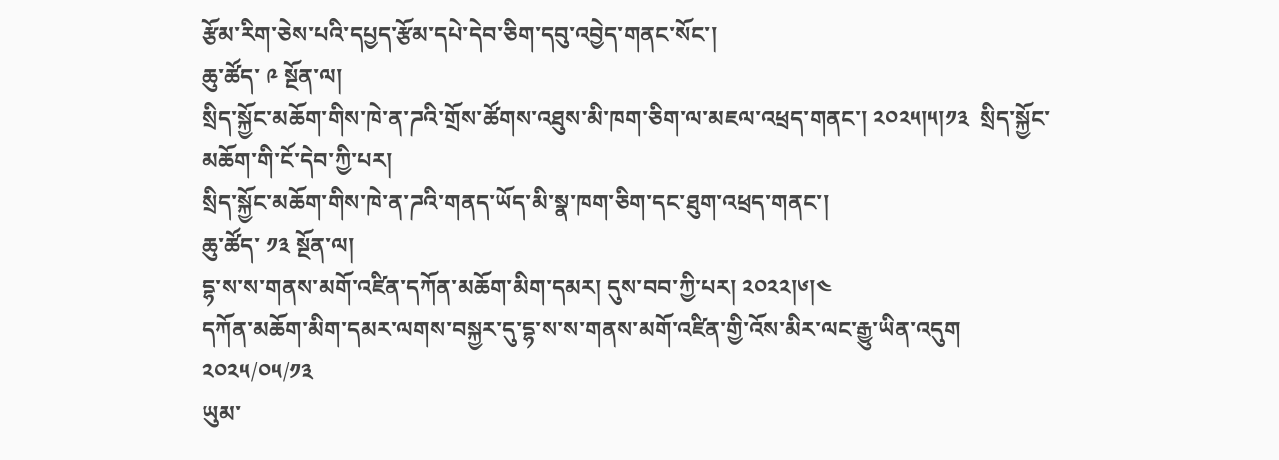རྩོམ་རིག་ཅེས་པའི་དཔྱད་རྩོམ་དཔེ་དེབ་ཅིག་དབུ་འབྱེད་གནང་སོང་།
ཆུ་ཚོད་ ༩ སྔོན་ལ།
སྲིད་སྐྱོང་མཆོག་གིས་ཁེ་ན་ཌའི་གྲོས་ཚོགས་འཐུས་མི་ཁག་ཅིག་ལ་མཇལ་འཕྲད་གནང་། ༢༠༢༥།༥།༡༣  སྲིད་སྐྱོང་མཆོག་གི་ངོ་དེབ་ཀྱི་པར།
སྲིད་སྐྱོང་མཆོག་གིས་ཁེ་ན་ཌའི་གནད་ཡོད་མི་སྣ་ཁག་ཅིག་དང་ཐུག་འཕྲད་གནང་།
ཆུ་ཚོད་ ༡༣ སྔོན་ལ།
དྷ་ས་ས་གནས་མགོ་འཛིན་དཀོན་མཆོག་མིག་དམར། དུས་བབ་ཀྱི་པར། ༢༠༢༢།༦།༤
དཀོན་མཆོག་མིག་དམར་ལགས་བསྐྱར་དུ་དྷ་ས་ས་གནས་མགོ་འཛིན་གྱི་འོས་མིར་ལང་རྒྱུ་ཡིན་འདུག
༢༠༢༥/༠༥/༡༣
ཡུམ་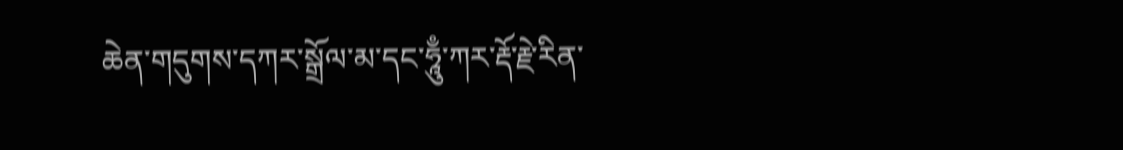ཆེན་གདུགས་དཀར་སྒྲོལ་མ་དང་ཧཱུྃ་ཀར་རྡོ་རྗེ་རིན་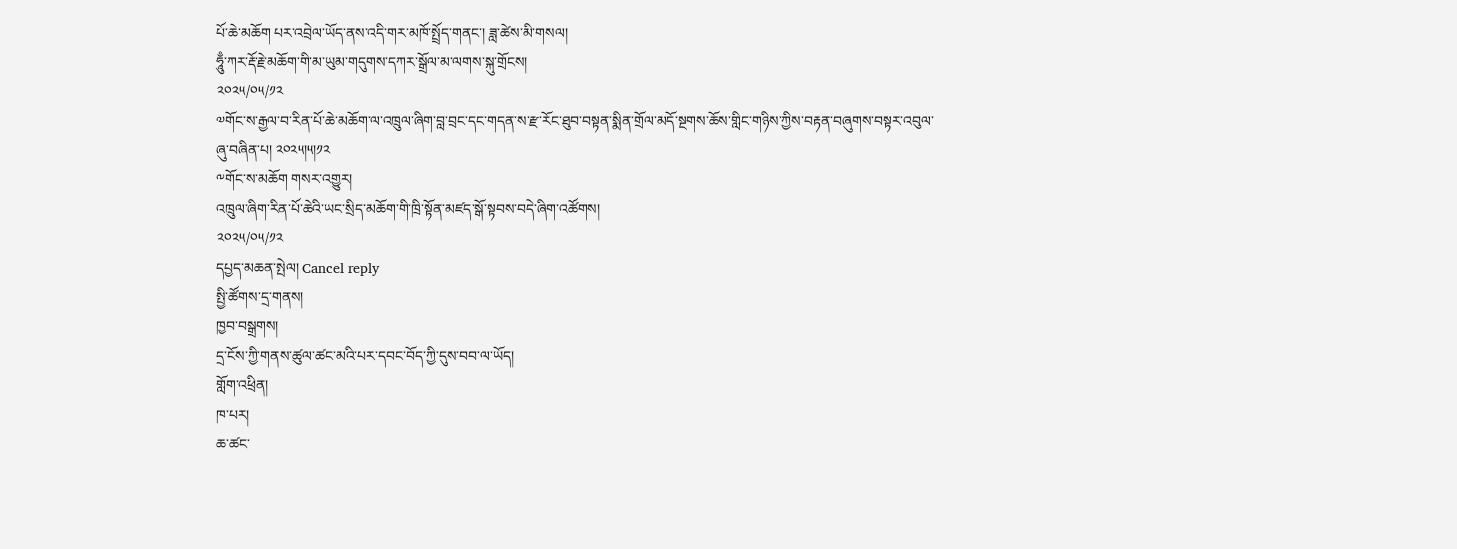པོ་ཆེ་མཆོག པར་འབྲེལ་ཡོད་ནས་འདི་གར་མཁོ་སྤྲོད་གནང་། ཟླ་ཚེས་མི་གསལ།
ཧཱུྃ་ཀར་རྡོ་རྗེ་མཆོག་གི་མ་ཡུམ་གདུགས་དཀར་སྒྲོལ་མ་ལགས་སྐུ་གྲོངས།
༢༠༢༥/༠༥/༡༢
༧གོང་ས་རྒྱལ་བ་རིན་པོ་ཆེ་མཆོག་ལ་འཁྲུལ་ཞིག་བླ་བྲང་དང་གདན་ས་རྫ་རོང་ཐུབ་བསྟན་སྨིན་གྲོལ་མདོ་སྔགས་ཆོས་གླིང་གཉིས་ཀྱིས་བརྟན་བཞུགས་བསྟར་འབུལ་ཞུ་བཞིན་པ། ༢༠༢༥།༥།༡༢
༸གོང་ས་མཆོག གསར་འགྱུར།
འཁྲུལ་ཞིག་རིན་པོ་ཆེའི་ཡང་སྲིད་མཆོག་གི་ཁྲི་སྟོན་མཛད་སྒོ་སྟབས་བདེ་ཞིག་འཚོགས།
༢༠༢༥/༠༥/༡༢
དཔྱད་མཆན་སྤེལ། Cancel reply
སྤྱི་ཚོགས་དྲ་གནས།
ཁྱབ་བསྒྲགས།
དྲ་ངོས་ཀྱི་གནས་ཚུལ་ཚང་མའི་པར་དབང་བོད་ཀྱི་དུས་བབ་ལ་ཡོད།
གློག་འཕྲིན།
ཁ་པར།
ཆ་ཚང་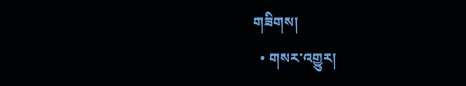གཟིགས།
  • གསར་འགྱུར།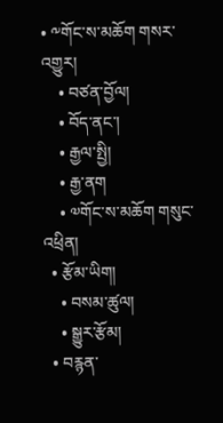• ༸གོང་ས་མཆོག གསར་འགྱུར།
    • བཙན་བྱོལ།
    • བོད་ནང་།
    • རྒྱལ་སྤྱི།
    • རྒྱ་ནག
    • ༧གོང་ས་མཆོག གསུང་འཕྲིན།
  • རྩོམ་ཡིག།
    • བསམ་ཚུལ།
    • སྒྱུར་རྩོམ།
  • བརྙན་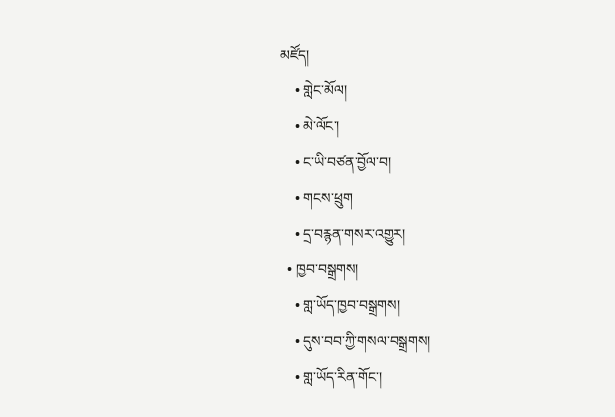མཛོད།
    • གླེང་མོལ།
    • མེ་ལོང་།
    • ང་ཡི་བཙན་བྱོལ་བ།
    • གངས་ཕྲུག
    • དྲ་བརྙན་གསར་འགྱུར།
  • ཁྱབ་བསྒྲགས།
    • གླ་ཡོད་ཁྱབ་བསྒྲགས།
    • དུས་བབ་ཀྱི་གསལ་བསྒྲགས།
    • གླ་ཡོད་རིན་གོང་།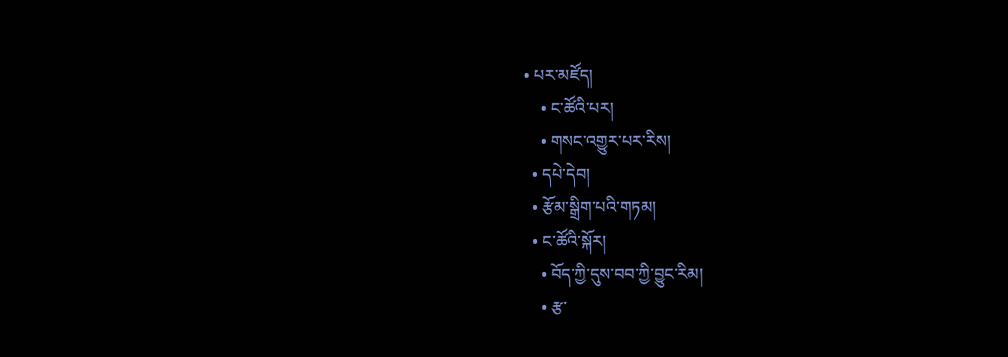• པར་མཛོད།
    • ང་ཚོའི་པར།
    • གསང་འགྱུར་པར་རིས།
  • དཔེ་དེབ།
  • རྩོམ་སྒྲིག་པའི་གཏམ།
  • ང་ཚོའི་སྐོར།
    • བོད་ཀྱི་དུས་བབ་ཀྱི་བྱུང་རིམ།
    • རྩ་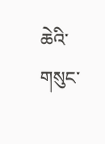ཆེའི་གསུང་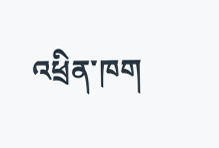འཕྲིན་ཁག